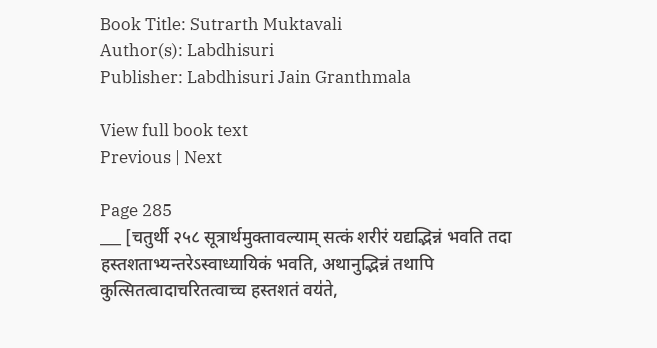Book Title: Sutrarth Muktavali
Author(s): Labdhisuri
Publisher: Labdhisuri Jain Granthmala

View full book text
Previous | Next

Page 285
___ [चतुर्थी २५८ सूत्रार्थमुक्तावल्याम् सत्कं शरीरं यद्यद्भिन्नं भवति तदा हस्तशताभ्यन्तरेऽस्वाध्यायिकं भवति, अथानुद्भिन्नं तथापि कुत्सितत्वादाचरितत्वाच्च हस्तशतं वय॑ते,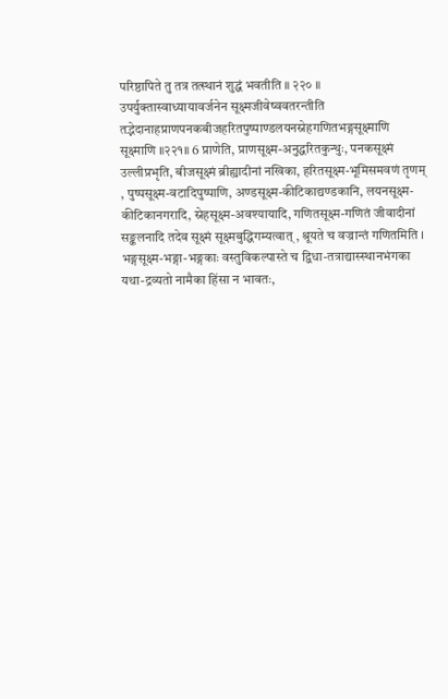परिष्ठापिते तु तत्र तत्स्थानं शुद्धं भवतीति ॥ २२० ॥ उपर्युक्तास्वाध्यायावर्जनेन सूक्ष्मजीवेष्ववतरन्तीति तद्भेदानाहप्राणपनकबीजहरितपुष्पाण्डलयनस्नेहगणितभङ्गसूक्ष्माणि सूक्ष्माणि ॥२२१॥ 6 प्राणेति, प्राणसूक्ष्म-अनुद्धरितकुन्थुः, पनकसूक्ष्मं उल्लीप्रभृति, बीजसूक्ष्मं ब्रीह्यादीनां नखिका, हरितसूक्ष्म-भूमिसमवणं तृणम् , पुष्पसूक्ष्म-वटादिपुष्पाणि, अण्डसूक्ष्म-कीटिकाद्यण्डकानि, लयनसूक्ष्म-कीटिकानगरादि, स्नेहसूक्ष्म-अवश्यायादि, गणितसूक्ष्म-गणितं जीवादीनां सङ्कलनादि तदेव सूक्ष्मं सूक्ष्मबुद्धिगम्यत्वात् , श्रूयते च वज्रान्तं गणितमिति । भङ्गसूक्ष्म-भङ्गा-भङ्गकाः वस्तुविकल्पास्ते च द्विधा-तत्राद्यास्स्थानभंगका यथा-द्रव्यतो नामैका हिंसा न भावतः,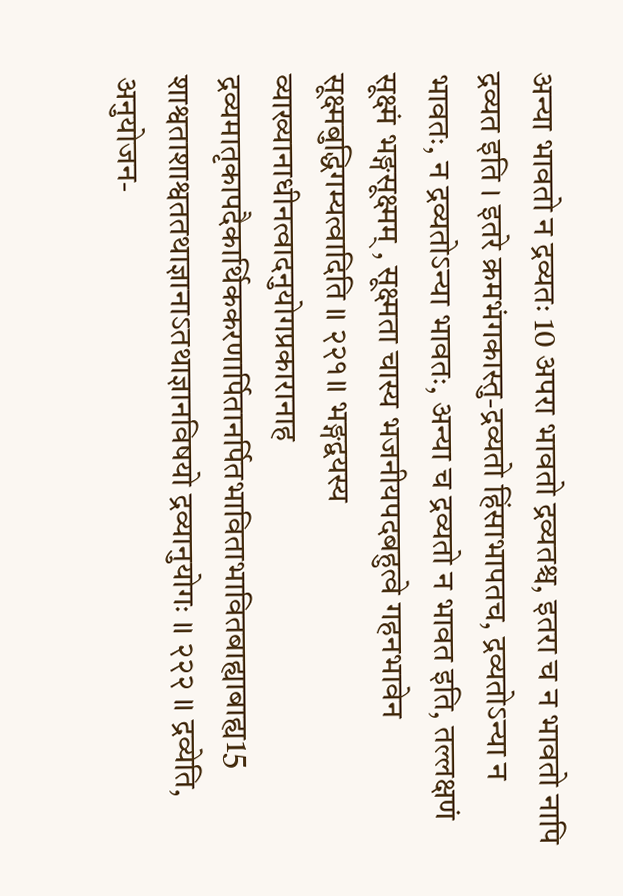अन्या भावतो न द्रव्यतः 10 अपरा भावतो द्रव्यतश्च, इतरा च न भावतो नापि द्रव्यत इति । इतरे क्रमभंगकास्तु-द्रव्यतो हिंसाभापतच, द्रव्यतोऽन्या न भावतः, न द्रव्यतोऽन्या भावतः, अन्या च द्रव्यतो न भावत इति, तल्लक्षणं सूक्ष्मं भङ्गसूक्ष्मम् , सूक्ष्मता चास्य भजनीयपदबहुत्वे गहनभावेन सूक्ष्मबुद्धिगम्यत्वादिति ॥ २२१॥ भङ्गद्वयस्य व्याख्यानाधीनत्वादनुयोगप्रकारानाह द्रव्यमातृकापदैकार्थिककरणार्पितानर्पितभाविताभावितबाह्याबाह्य15 शाश्वताशाश्वततथाज्ञानाऽतथाज्ञानविषयो द्रव्यानुयोगः ॥ २२२ ॥ द्रव्येति, अनुयोजन-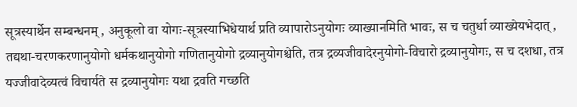सूत्रस्यार्थेन सम्बन्धनम्, अनुकूलो वा योगः-सूत्रस्याभिधेयार्थ प्रति व्यापारोऽनुयोगः व्याख्यानमिति भावः, स च चतुर्धा व्याख्येयभेदात्, तद्यथा-चरणकरणानुयोगो धर्मकथानुयोगो गणितानुयोगो द्रव्यानुयोगश्चेति, तत्र द्रव्यजीवादेरनुयोगो-विचारो द्रव्यानुयोगः, स च दशधा, तत्र यज्जीवादेव्यत्वं विचार्यते स द्रव्यानुयोगः यथा द्रवति गच्छति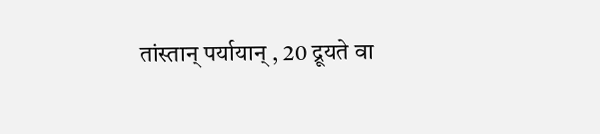तांस्तान् पर्यायान् , 20 द्रूयते वा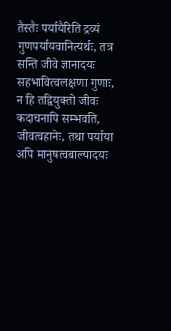तैस्तैः पर्यायैरिति द्रव्यं गुणपर्यायवानित्यर्थः, तत्र सन्ति जीवे ज्ञानादयः सहभावित्वलक्षणा गुणाः, न हि तद्वियुक्तो जीवः कदाचनापि सम्भवति, जीवत्वहानेः, तथा पर्याया अपि मानुषत्वबाल्यादयः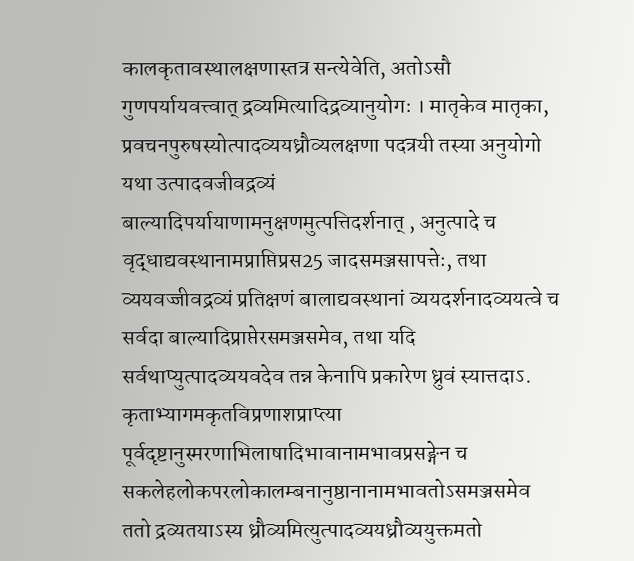कालकृतावस्थालक्षणास्तत्र सन्त्येवेति, अतोऽसौ गुणपर्यायवत्त्वात् द्रव्यमित्यादिद्रव्यानुयोगः । मातृकेव मातृका, प्रवचनपुरुषस्योत्पादव्ययध्रौव्यलक्षणा पदत्रयी तस्या अनुयोगो यथा उत्पादवजीवद्रव्यं बाल्यादिपर्यायाणामनुक्षणमुत्पत्तिदर्शनात् , अनुत्पादे च वृद्धाद्यवस्थानामप्राप्तिप्रस25 जादसमञ्जसापत्तेः, तथा व्ययवज्जीवद्रव्यं प्रतिक्षणं बालाद्यवस्थानां व्ययदर्शनादव्ययत्वे च सर्वदा बाल्यादिप्राप्तेरसमञ्जसमेव, तथा यदि सर्वथाप्युत्पादव्ययवदेव तन्न केनापि प्रकारेण ध्रुवं स्यात्तदाऽ. कृताभ्यागमकृतविप्रणाशप्राप्त्या पूर्वदृष्टानुस्मरणाभिलाषादिभावानामभावप्रसङ्गेन च सकलेहलोकपरलोकालम्बनानुष्ठानानामभावतोऽसमञ्जसमेव ततो द्रव्यतयाऽस्य ध्रौव्यमित्युत्पादव्ययध्रौव्ययुक्तमतो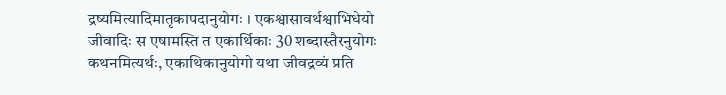द्रष्यमित्यादिमातृकापदानुयोगः । एकश्वासावर्थश्वाभिधेयो जीवादिः स एषामस्ति त एकार्थिकाः 30 शब्दास्तैरनुयोगः कथनमित्यर्थः, एकाथिकानुयोगो यथा जीवद्रव्यं प्रति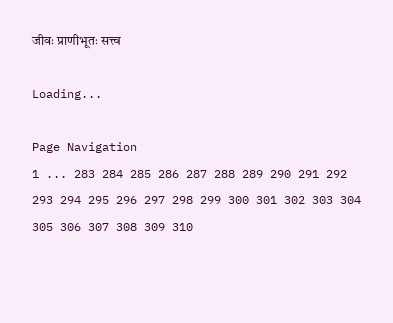जीवः प्राणीभूतः सत्त्व

Loading...

Page Navigation
1 ... 283 284 285 286 287 288 289 290 291 292 293 294 295 296 297 298 299 300 301 302 303 304 305 306 307 308 309 310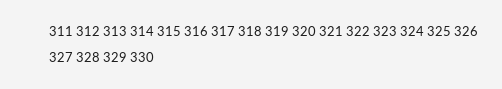311 312 313 314 315 316 317 318 319 320 321 322 323 324 325 326 327 328 329 330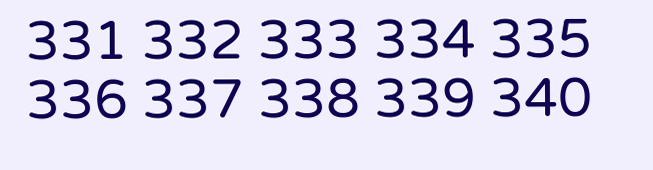331 332 333 334 335 336 337 338 339 340